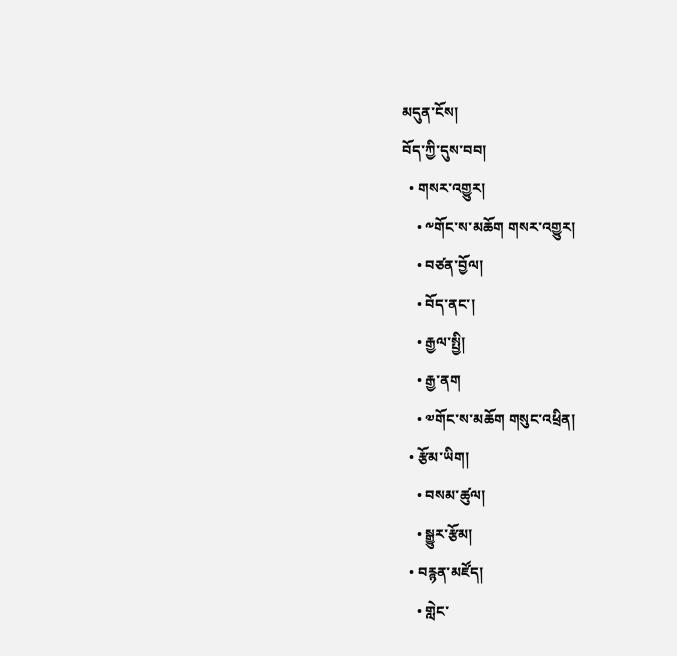མདུན་ངོས།
བོད་ཀྱི་དུས་བབ།
  • གསར་འགྱུར།
    • ༸གོང་ས་མཆོག གསར་འགྱུར།
    • བཙན་བྱོལ།
    • བོད་ནང་།
    • རྒྱལ་སྤྱི།
    • རྒྱ་ནག
    • ༧གོང་ས་མཆོག གསུང་འཕྲིན།
  • རྩོམ་ཡིག།
    • བསམ་ཚུལ།
    • སྒྱུར་རྩོམ།
  • བརྙན་མཛོད།
    • གླེང་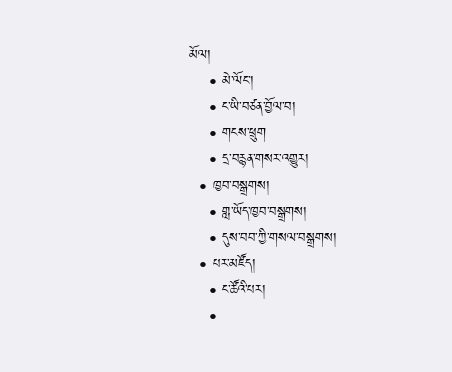མོལ།
    • མེ་ལོང་།
    • ང་ཡི་བཙན་བྱོལ་བ།
    • གངས་ཕྲུག
    • དྲ་བརྙན་གསར་འགྱུར།
  • ཁྱབ་བསྒྲགས།
    • གླ་ཡོད་ཁྱབ་བསྒྲགས།
    • དུས་བབ་ཀྱི་གསལ་བསྒྲགས།
  • པར་མཛོད།
    • ང་ཚོའི་པར།
    •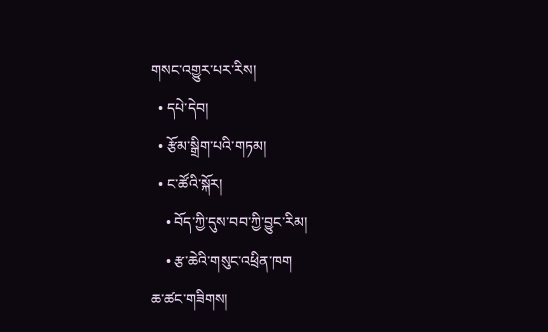གསང་འགྱུར་པར་རིས།
  • དཔེ་དེབ།
  • རྩོམ་སྒྲིག་པའི་གཏམ།
  • ང་ཚོའི་སྐོར།
    • བོད་ཀྱི་དུས་བབ་ཀྱི་བྱུང་རིམ།
    • རྩ་ཆེའི་གསུང་འཕྲིན་ཁག
ཆ་ཚང་གཟིགས།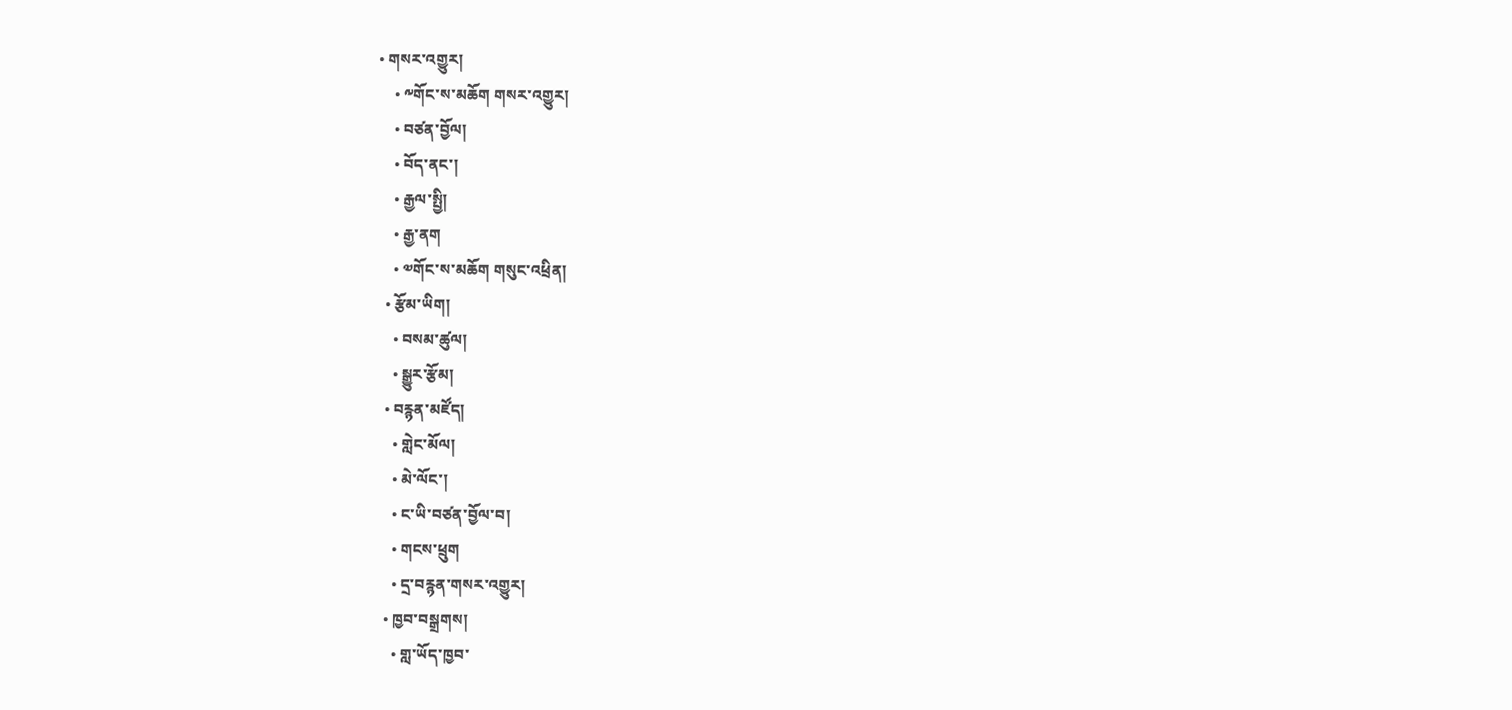• གསར་འགྱུར།
    • ༸གོང་ས་མཆོག གསར་འགྱུར།
    • བཙན་བྱོལ།
    • བོད་ནང་།
    • རྒྱལ་སྤྱི།
    • རྒྱ་ནག
    • ༧གོང་ས་མཆོག གསུང་འཕྲིན།
  • རྩོམ་ཡིག།
    • བསམ་ཚུལ།
    • སྒྱུར་རྩོམ།
  • བརྙན་མཛོད།
    • གླེང་མོལ།
    • མེ་ལོང་།
    • ང་ཡི་བཙན་བྱོལ་བ།
    • གངས་ཕྲུག
    • དྲ་བརྙན་གསར་འགྱུར།
  • ཁྱབ་བསྒྲགས།
    • གླ་ཡོད་ཁྱབ་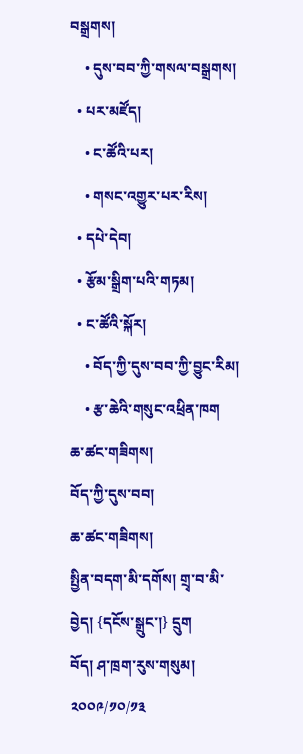བསྒྲགས།
    • དུས་བབ་ཀྱི་གསལ་བསྒྲགས།
  • པར་མཛོད།
    • ང་ཚོའི་པར།
    • གསང་འགྱུར་པར་རིས།
  • དཔེ་དེབ།
  • རྩོམ་སྒྲིག་པའི་གཏམ།
  • ང་ཚོའི་སྐོར།
    • བོད་ཀྱི་དུས་བབ་ཀྱི་བྱུང་རིམ།
    • རྩ་ཆེའི་གསུང་འཕྲིན་ཁག
ཆ་ཚང་གཟིགས།
བོད་ཀྱི་དུས་བབ།
ཆ་ཚང་གཟིགས།
སྤྱིན་བདག་མི་དགོས། གྲྭ་བ་མི་བྱེད། {དངོས་སྒྲུང་།} དྲུག
བོད། ཤ་ཁྲག་རུས་གསུམ།
༢༠༠༩/༡༠/༡༣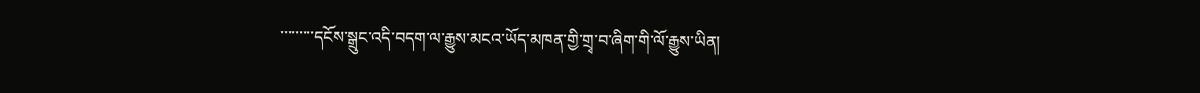་་་་་་་་་དངོས་སྒྲུང་འདི་བདག་ལ་རྒྱུས་མངའ་ཡོད་མཁན་གྱི་གྲྭ་བ་ཞིག་གི་ལོ་རྒྱུས་ཡིན།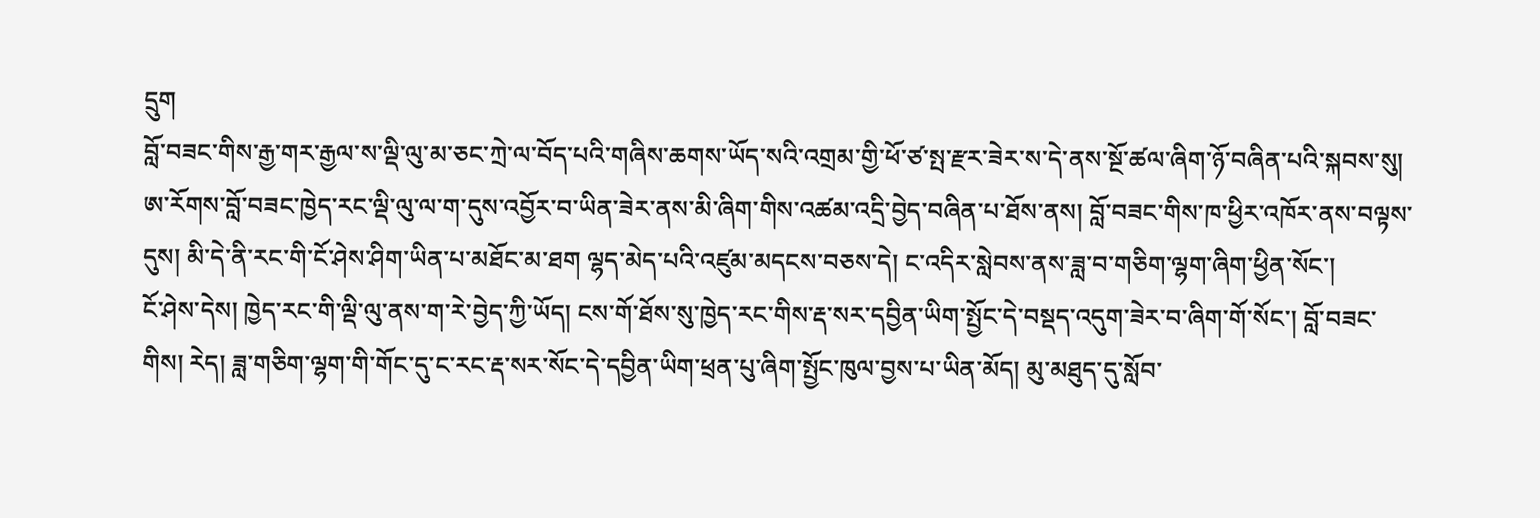དྲུག
བློ་བཟང་གིས་རྒྱ་གར་རྒྱལ་ས་ལྡི་ལུ་མ་ཅང་ཀྲེ་ལ་བོད་པའི་གཞིས་ཆགས་ཡོད་སའི་འགྲམ་གྱི་ཕོ་ཙ་སྤ་རྫར་ཟེར་ས་དེ་ནས་སྔོ་ཚལ་ཞིག་ཉོ་བཞིན་པའི་སྐབས་སུ། ཨ་རོགས་བློ་བཟང་ཁྱེད་རང་ལྡི་ལུ་ལ་ག་དུས་འབྱོར་བ་ཡིན་ཟེར་ནས་མི་ཞིག་གིས་འཚམ་འདྲི་བྱེད་བཞིན་པ་ཐོས་ནས། བློ་བཟང་གིས་ཁ་ཕྱིར་འཁོར་ནས་བལྟས་དུས། མི་དེ་ནི་རང་གི་ངོ་ཤེས་ཤིག་ཡིན་པ་མཐོང་མ་ཐག ལྷད་མེད་པའི་འཛུམ་མདངས་བཅས་དེ། ང་འདིར་སླེབས་ནས་ཟླ་བ་གཅིག་ལྷག་ཞིག་ཕྱིན་སོང་།
ངོ་ཤེས་དེས། ཁྱེད་རང་གི་ལྡི་ལུ་ནས་ག་རེ་བྱེད་ཀྱི་ཡོད། ངས་གོ་ཐོས་སུ་ཁྱེད་རང་གིས་རྡ་སར་དབྱིན་ཡིག་སྤྱོང་དེ་བསྡད་འདུག་ཟེར་བ་ཞིག་གོ་སོང་། བློ་བཟང་གིས། རེད། ཟླ་གཅིག་ལྷག་གི་གོང་དུ་ང་རང་རྡ་སར་སོང་དེ་དབྱིན་ཡིག་ཕྲན་པུ་ཞིག་སྤྱོང་ཁུལ་བྱས་པ་ཡིན་མོད། མུ་མཐུད་དུ་སློབ་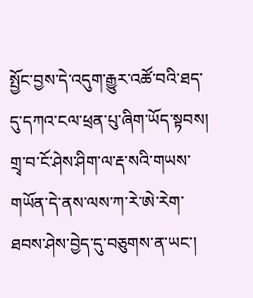སྤྱོང་བྱས་དེ་འདུག་རྒྱུར་འཚོ་བའི་ཐད་དུ་དཀའ་ངལ་ཕྲན་པུ་ཞིག་ཡོད་སྟབས། གྲྭ་བ་ངོ་ཤེས་ཤིག་ལ་རྡ་སའི་གཡས་གཡོན་དེ་ནས་ལས་ཀ་རེ་ཨེ་རེག་ཐབས་ཤེས་བྱེད་དུ་བཅུགས་ན་ཡང་།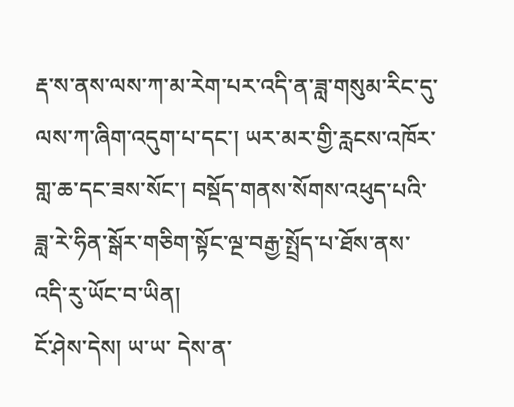རྡ་ས་ནས་ལས་ཀ་མ་རེག་པར་འདི་ན་ཟླ་གསུམ་རིང་དུ་ལས་ཀ་ཞིག་འདུག་པ་དང་། ཡར་མར་གྱི་རླངས་འཁོར་གླ་ཆ་དང་ཟས་སོང་། བསྡོད་གནས་སོགས་འཕུད་པའི་ཟླ་རེ་ཧིན་སྒོར་གཅིག་སྟོང་ལྔ་བརྒྱ་སྤྲོད་པ་ཐོས་ནས་འདི་རུ་ཡོང་བ་ཡིན།
ངོ་ཤེས་དེས། ཡ་ཡ་ དེས་ན་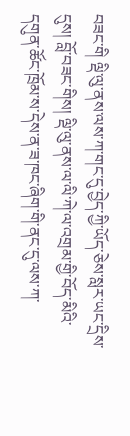བཟང་གི ལྡི་ལུ་ནས་ལས་ཀ་གང་དུ་བྱེད་ཀྱི་ཡོད་ཅེས་སླར་ཡང་དྲིས་དུས། བློ་བཟང་གིས། ལྡི་ལུ་ནས་ལ་ལི་ཀེ་ལ་འགྲམ་གྱི་བོད་མིའི་དགུན་ཚོང་ཁྲོམ་ས་དེས་ན་ཟ་ཁང་ཞིག་གི་ནང་དུ་ལས་ཀ་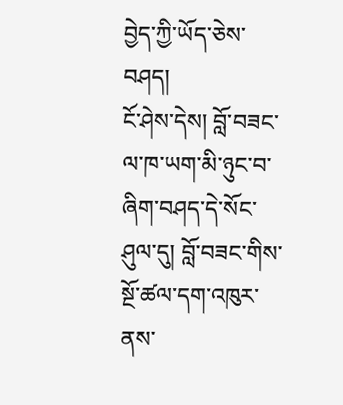བྱེད་ཀྱི་ཡོད་ཅེས་བཤད།
ངོ་ཤེས་དེས། བློ་བཟང་ལ་ཁ་ཡག་མི་ཉུང་བ་ཞིག་བཤད་དེ་སོང་ཤུལ་དུ། བློ་བཟང་གིས་སྔོ་ཚལ་དག་འཁུར་ནས་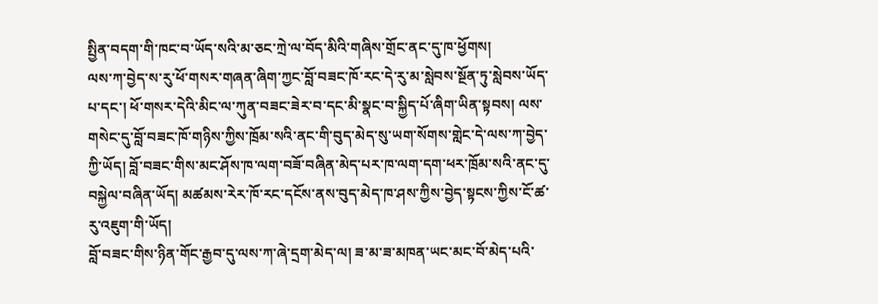སྤྱིན་བདག་གི་ཁང་བ་ཡོད་སའི་མ་ཅང་ཀྲེ་ལ་བོད་མིའི་གཞིས་གྲོང་ནང་དུ་ཁ་ཕྱོགས།
ལས་ཀ་བྱེད་ས་རུ་ཕོ་གསར་གཞན་ཞིག་ཀྱང་བློ་བཟང་ཁོ་རང་དེ་རུ་མ་སླེབས་སྔོན་ཏུ་སླེབས་ཡོད་པ་དང་། ཕོ་གསར་དེའི་མིང་ལ་ཀུན་བཟང་ཟེར་བ་དང་མི་སྣང་བ་སྐྱིད་པོ་ཞིག་ཡིན་སྟབས། ལས་གསེང་དུ་བློ་བཟང་ཁོ་གཉིས་ཀྱིས་ཁྲོམ་སའི་ནང་གི་བུད་མེད་སུ་ཡག་སོགས་གླེང་དེ་ལས་ཀ་བྱེད་ཀྱི་ཡོད། བློ་བཟང་གིས་མང་ཤོས་ཁ་ལག་བཟོ་བཞིན་མེད་པར་ཁ་ལག་དག་ཕར་ཁྲོམ་སའི་ནང་དུ་བསྐྱེལ་བཞིན་ཡོད། མཚམས་རེར་ཁོ་རང་དངོས་ནས་བུད་མེད་ཁ་ཤས་ཀྱིས་བྱེད་སྟངས་ཀྱིས་ངོ་ཚ་རུ་འཇུག་གི་ཡོད།
བློ་བཟང་གིས་ཉིན་གོང་རྒྱབ་དུ་ལས་ཀ་ཞེ་དྲག་མེད་ལ། ཟ་མ་ཟ་མཁན་ཡང་མང་བོ་མེད་པའི་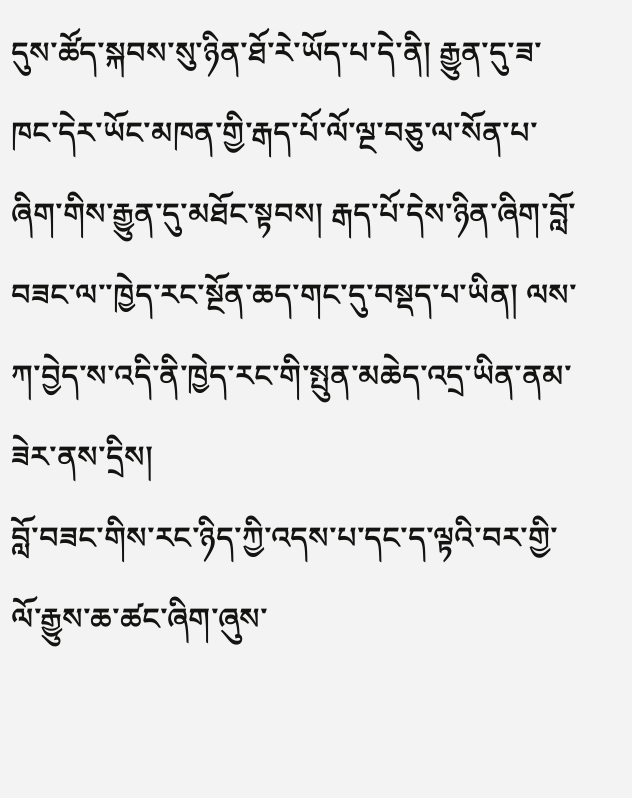དུས་ཚོད་སྐབས་སུ་ཉིན་ཐོ་རེ་ཡོད་པ་དེ་ནི། རྒྱུན་དུ་ཟ་ཁང་དེར་ཡོང་མཁན་གྱི་རྒད་པོ་ལོ་ལྔ་བཅུ་ལ་སོན་པ་ཞིག་གིས་རྒྱུན་དུ་མཐོང་སྟབས། རྒད་པོ་དེས་ཉིན་ཞིག་བློ་བཟང་ལ་་ཁྱེད་རང་སྔོན་ཆད་གང་དུ་བསྡད་པ་ཡིན། ལས་ཀ་བྱེད་ས་འདི་ནི་ཁྱེད་རང་གི་སྤུན་མཆེད་འདྲ་ཡིན་ནམ་ཟེར་ནས་དྲིས།
བློ་བཟང་གིས་རང་ཉིད་ཀྱི་འདས་པ་དང་ད་ལྟའི་བར་གྱི་ལོ་རྒྱུས་ཆ་ཚང་ཞིག་ཞུས་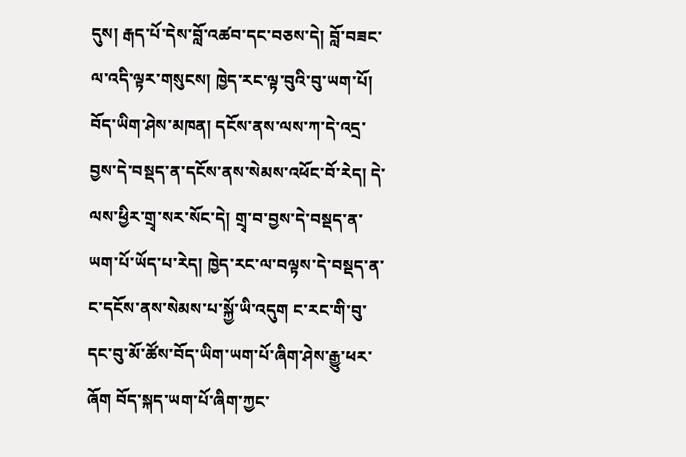དུས། རྒད་པོ་དེས་བློ་འཚབ་དང་བཅས་དེ། བློ་བཟང་ལ་འདི་ལྟར་གསུངས། ཁྱེད་རང་ལྟ་བུའི་བུ་ཡག་པོ། བོད་ཡིག་ཤེས་མཁན། དངོས་ནས་ལས་ཀ་དེ་འདྲ་བྱས་དེ་བསྡད་ན་དངོས་ནས་སེམས་འཕོང་བོ་རེད། དེ་ལས་ཕྱིར་གྲྭ་སར་སོང་དེ། གྲྭ་བ་བྱས་དེ་བསྡད་ན་ཡག་པོ་ཡོད་པ་རེད། ཁྱེད་རང་ལ་བལྟས་དེ་བསྡད་ན་ང་དངོས་ནས་སེམས་པ་སྐྱོ་ཡི་འདུག ང་རང་གི་བུ་དང་བུ་མོ་ཚོས་བོད་ཡིག་ཡག་པོ་ཞིག་ཤེས་རྒྱུ་ཕར་ཞོག བོད་སྐད་ཡག་པོ་ཞིག་ཀྱང་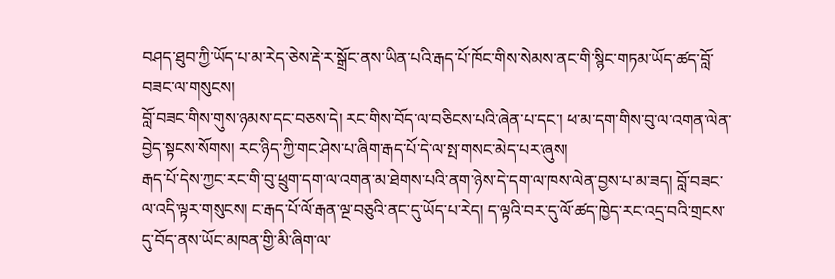བཤད་ཐུབ་ཀྱི་ཡོད་པ་མ་རེད་ཅེས་རྡེ་ར་སྒྲོང་ནས་ཡིན་པའི་རྒད་པོ་ཁོང་གིས་སེམས་ནང་གི་སྙིང་གཏམ་ཡོད་ཚད་བློ་བཟང་ལ་གསུངས།
བློ་བཟང་གིས་གུས་ཉམས་དང་བཅས་དེ། རང་གིས་བོད་ལ་བཅིངས་པའི་ཞེན་པ་དང་། ཕ་མ་དག་གིས་བུ་ལ་འགན་ལེན་བྱེད་སྟངས་སོགས། རང་ཉིད་ཀྱི་གང་ཤེས་པ་ཞིག་རྒད་པོ་དེ་ལ་སྤ་གསང་མེད་པར་ཞུས།
རྒད་པོ་དེས་ཀྱང་རང་གི་བུ་ཕྲུག་དག་ལ་འགན་མ་ཐེགས་པའི་ནག་ཉེས་དེ་དག་ལ་ཁས་ལེན་བྱས་པ་མ་ཟད། བློ་བཟང་ལ་འདི་ལྟར་གསུངས། ང་རྒད་པོ་ལོ་རྒན་ལྔ་བཅུའི་ནང་དུ་ཡོད་པ་རེད། ད་ལྟའི་བར་དུ་ལོ་ཚད་ཁྱེད་རང་འདྲ་བའི་གྲངས་དུ་བོད་ནས་ཡོང་མཁན་གྱི་མི་ཞིག་ལ་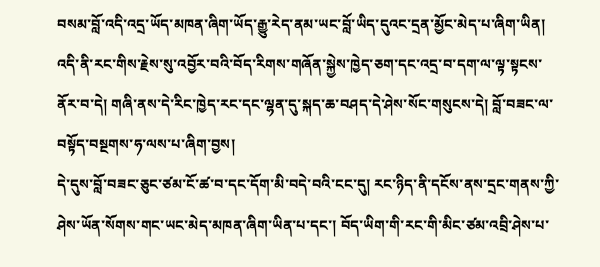བསམ་བློ་འདི་འདྲ་ཡོད་མཁན་ཞིག་ཡོད་རྒྱུ་རེད་ནམ་ཡང་བློ་ཡིད་དུའང་དྲན་མྱོང་མེད་པ་ཞིག་ཡིན། འདི་ནི་རང་གིས་རྗེས་སུ་འབྱོར་བའི་བོད་རིགས་གཞོན་སྐྱེས་ཁྱེད་ཅག་དང་འདྲ་བ་དག་ལ་ལྟ་སྟངས་ནོར་བ་དེ། གཞི་ནས་དེ་རིང་ཁྱེད་རང་དང་ལྷན་དུ་སྐད་ཆ་བཤད་དེ་ཤེས་སོང་གསུངས་དེ། བློ་བཟང་ལ་བསྟོད་བསྔགས་ཧ་ལས་པ་ཞིག་བྱས།
དེ་དུས་བློ་བཟང་ཅུང་ཙམ་ངོ་ཚ་བ་དང་དོག་མི་བདེ་བའི་ངང་དུ། རང་ཉིད་ནི་དངོས་ནས་དྲང་གནས་ཀྱི་ཤེས་ཡོན་སོགས་གང་ཡང་མེད་མཁན་ཞིག་ཡིན་པ་དང་། བོད་ཡིག་གི་རང་གི་མིང་ཙམ་འབྲི་ཤེས་པ་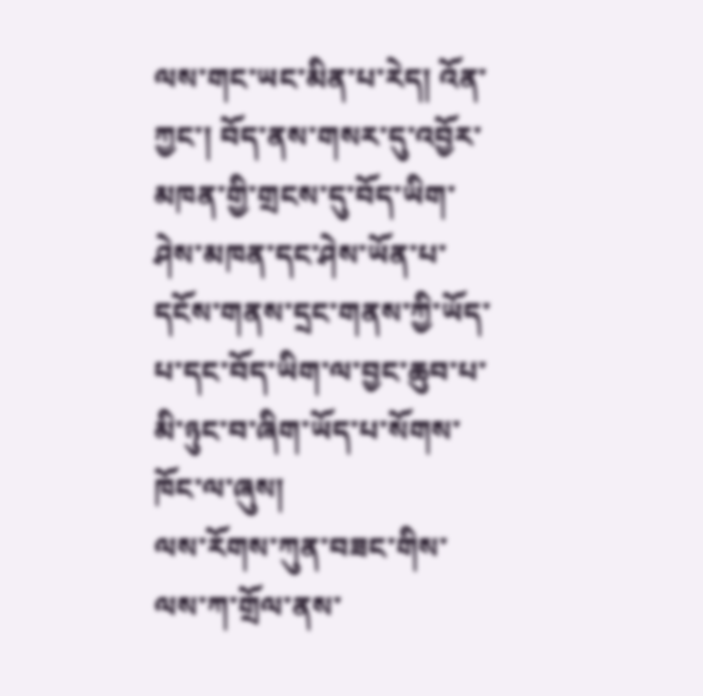ལས་གང་ཡང་མིན་པ་རེད། འོན་ཀྱང་། བོད་ནས་གསར་དུ་འབྱོར་མཁན་གྱི་གྲངས་དུ་བོད་ཡིག་ཤེས་མཁན་དང་ཤེས་ཡོན་པ་དངོས་གནས་དྲང་གནས་ཀྱི་ཡོད་པ་དང་བོད་ཡིག་ལ་བྱང་ཆུབ་པ་མི་ཉུང་བ་ཞིག་ཡོད་པ་སོགས་ཁོང་ལ་ཞུས།
ལས་རོགས་ཀུན་བཟང་གིས་ལས་ཀ་གྲོལ་ནས་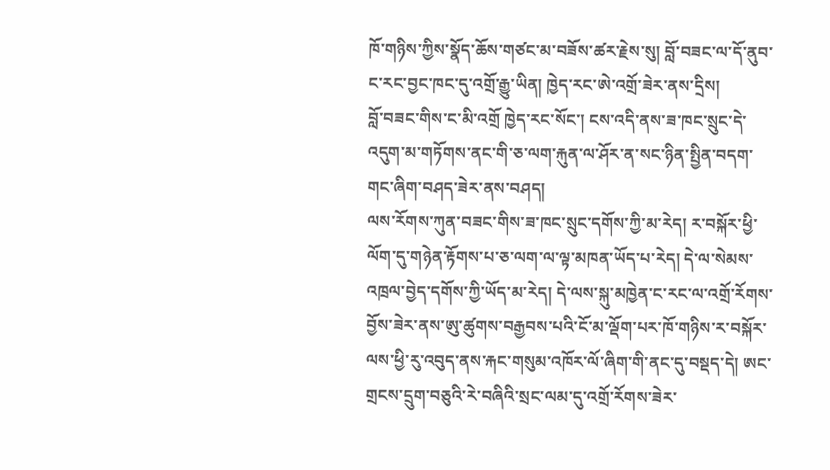ཁོ་གཉིས་ཀྱིས་སྣོད་ཆོས་གཙང་མ་བཟོས་ཚར་རྗེས་སུ། བློ་བཟང་ལ་དོ་ནུབ་ང་རང་བྱང་ཁང་དུ་འགྲོ་རྒྱུ་ཡིན། ཁྱེད་རང་ཨེ་འགྲོ་ཟེར་ནས་དྲིས།
བློ་བཟང་གིས་ང་མི་འགྲོ ཁྱེད་རང་སོང་། ངས་འདི་ནས་ཟ་ཁང་སྲུང་དེ་འདུག་མ་གཏོགས་ནང་གི་ཅ་ལག་རྐུན་ལ་ཤོར་ན་སང་ཉིན་སྤྱིན་བདག་གང་ཞིག་བཤད་ཟེར་ནས་བཤད།
ལས་རོགས་ཀུན་བཟང་གིས་ཟ་ཁང་སྲུང་དགོས་ཀྱི་མ་རེད། ར་བསྐོར་ཕྱི་ལོག་དུ་གཉེན་རྟོགས་པ་ཅ་ལག་ལ་ལྟ་མཁན་ཡོད་པ་རེད། དེ་ལ་སེམས་འཁྲལ་བྱེད་དགོས་ཀྱི་ཡོད་མ་རེད། དེ་ལས་སྐུ་མཁྱེན་ང་རང་ལ་འགྲོ་རོགས་བྱོས་ཟེར་ནས་ཨུ་ཚུགས་བརྒྱབས་པའི་ངོ་མ་ལྡོག་པར་ཁོ་གཉིས་ར་བསྐོར་ལས་ཕྱི་རུ་འབུད་ནས་རྐང་གསུམ་འཁོར་ལོ་ཞིག་གི་ནང་དུ་བསྡད་དེ། ཨང་གྲངས་དྲུག་བཅུའི་རེ་བཞིའི་སྲང་ལམ་དུ་འགྲོ་རོགས་ཟེར་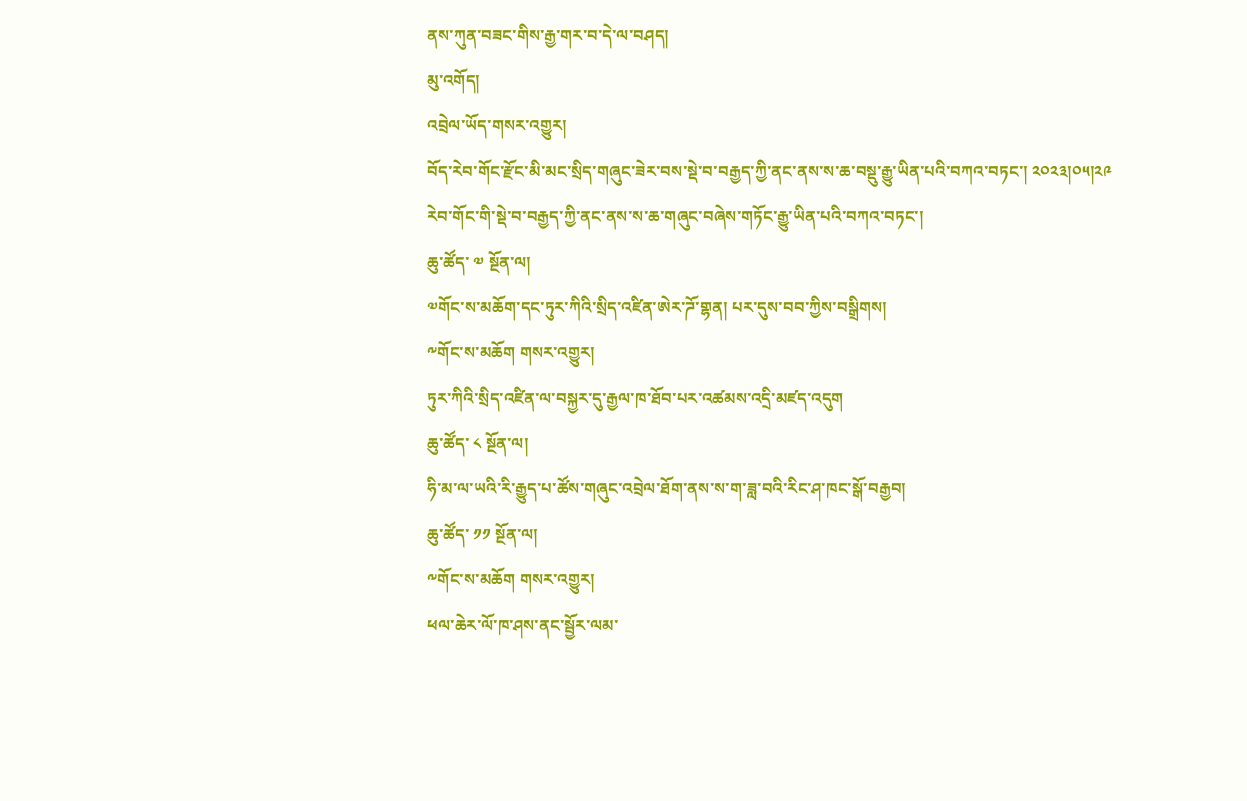ནས་ཀུན་བཟང་གིས་རྒྱ་གར་བ་དེ་ལ་བཤད།
མུ་འགོད།
འབྲེལ་ཡོད་གསར་འགྱུར།
བོད་རེབ་གོང་རྫོང་མི་མང་སྲིད་གཞུང་ཟེར་བས་སྡེ་བ་བརྒྱད་ཀྱི་ནང་ནས་ས་ཆ་བསྡུ་རྒྱུ་ཡིན་པའི་བཀའ་བཏང་། ༢༠༢༣།༠༥།༢༩
རེབ་གོང་གི་སྡེ་བ་བརྒྱད་ཀྱི་ནང་ནས་ས་ཆ་གཞུང་བཞེས་གཏོང་རྒྱུ་ཡིན་པའི་བཀའ་བཏང་།
ཆུ་ཚོད་ ༧ སྔོན་ལ།
༧གོང་ས་མཆོག་དང་ཏུར་ཀིའི་སྲིད་འཛིན་ཨེར་ཌོ་གྷན། པར་དུས་བབ་ཀྱིས་བསྒྲིགས།
༸གོང་ས་མཆོག གསར་འགྱུར།
ཏུར་ཀིའི་སྲིད་འཛིན་ལ་བསྐྱར་དུ་རྒྱལ་ཁ་ཐོབ་པར་འཚམས་འདྲི་མཛད་འདུག
ཆུ་ཚོད་ ༨ སྔོན་ལ།
ཧི་མ་ལ་ཡའི་རི་རྒྱུད་པ་ཚོས་གཞུང་འབྲེལ་ཐོག་ནས་ས་ག་ཟླ་བའི་རིང་ཤ་ཁང་སྒོ་བརྒྱབ།
ཆུ་ཚོད་ ༡༡ སྔོན་ལ།
༸གོང་ས་མཆོག གསར་འགྱུར།
ཕལ་ཆེར་ལོ་ཁ་ཤས་ནང་སྦྱོར་ལམ་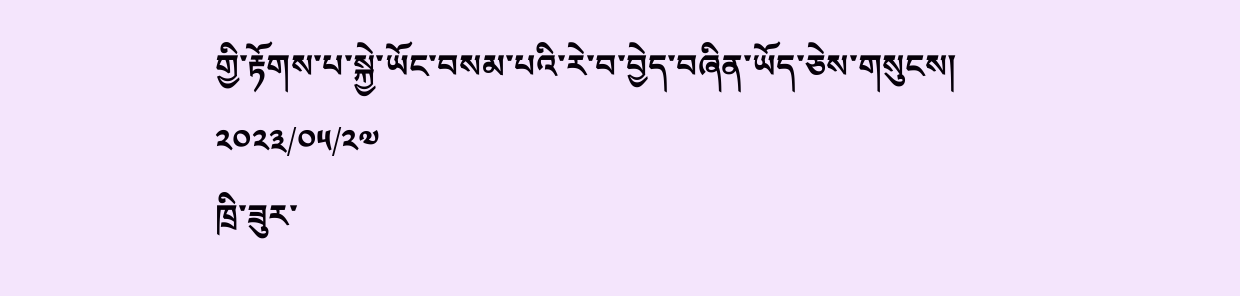གྱི་རྟོགས་པ་སྐྱེ་ཡོང་བསམ་པའི་རེ་བ་བྱེད་བཞིན་ཡོད་ཅེས་གསུངས།
༢༠༢༣/༠༥/༢༧
ཁྲི་ཟུར་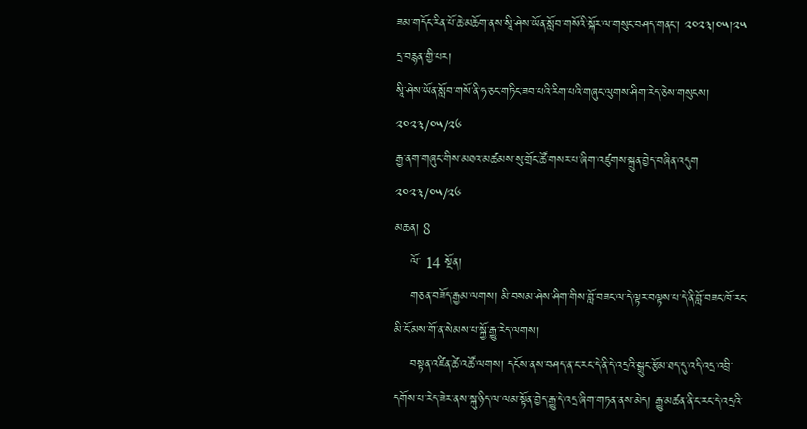ཟམ་གདོང་རིན་པོ་ཆེ་མཆོག་ནས་སཱི་ཤེས་ཡོན་སློབ་གསོའི་སྐོར་ལ་གསུང་བཤད་གནང་། ༢༠༢༣།༠༥།༢༥ དྲ་བརྙན་གྱི་པར།
སཱི་ཤེས་ཡོན་སློབ་གསོ་ནི་ཧ་ཅང་གཏིང་ཟབ་པའི་རིག་པའི་གཞུང་ལུགས་ཤིག་རེད་ཅེས་གསུངས།
༢༠༢༣/༠༥/༢༦
རྒྱ་ནག་གཞུང་གིས་མཐའ་མཚམས་སུ་གྲོང་ཚོ་གསར་པ་ཞིག་འཛུགས་སྐྲུན་བྱེད་བཞིན་འདུག
༢༠༢༣/༠༥/༢༦
མཆན། 8
    ལོ་ 14 སྔོན།
    གཅན་བཟོད་རྒྱམ་ལགས། མི་བསམ་ཤེས་ཤིག་གིས་བློ་བཟང་ལ་དེ་ལྟར་བལྟས་པ་དེ་ནི་བློ་བཟང་ཁོ་རང་མི་ངོ་མས་གོ་ན་སེམས་པ་སྐྱོ་རྒྱུ་རེད་ལགས།
    བསྟན་འཛིན་ཚེ་འཚོ་ལགས། དངོས་ནས་བཤད་ན་ང་རང་དེ་ནི་དེ་འདྲའི་སྒྲུང་རྩོམ་ཐད་དུ་འདི་འདྲ་འབྲི་དགོས་པ་རེད་ཟེར་ནས་སྐུ་ཉིད་ལ་ལམ་སྟོན་བྱེད་རྒྱུ་དེ་འདྲ་ཞིག་གཏན་ནས་མེད། རྒྱུ་མཚན་ནི་ང་རང་དེ་འདྲའི་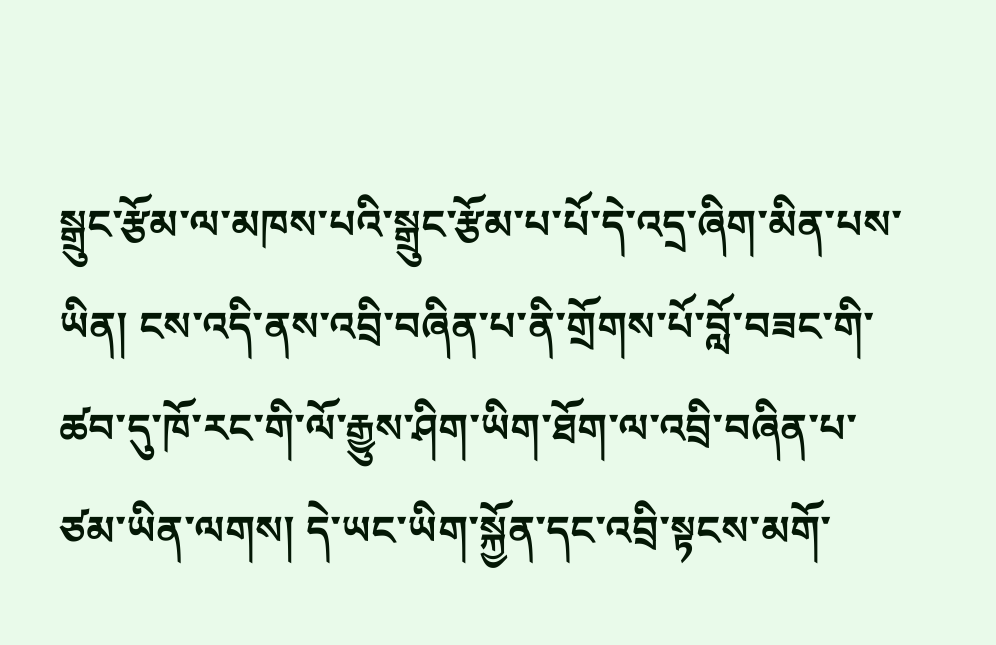སྒྲུང་རྩོམ་ལ་མཁས་པའི་སྒྲུང་རྩོམ་པ་པོ་དེ་འདྲ་ཞིག་མིན་པས་ཡིན། ངས་འདི་ནས་འབྲི་བཞིན་པ་ནི་གྲོགས་པོ་བློ་བཟང་གི་ཚབ་དུ་ཁོ་རང་གི་ལོ་རྒྱུས་ཤིག་ཡིག་ཐོག་ལ་འབྲི་བཞིན་པ་ཙམ་ཡིན་ལགས། དེ་ཡང་ཡིག་སྐྱོན་དང་འབྲི་སྟངས་མགོ་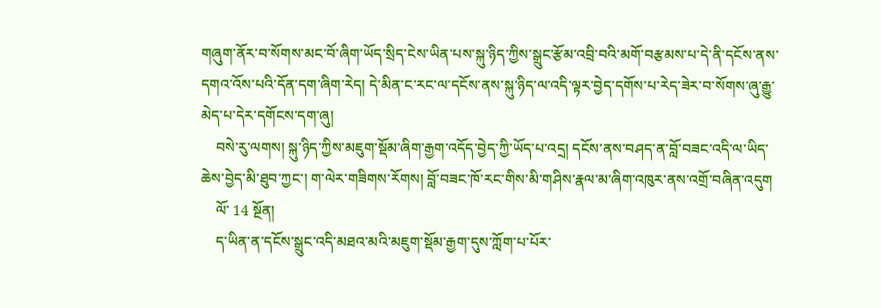གཞུག་ནོར་བ་སོགས་མང་བོ་ཞིག་ཡོད་སྲིད་ངེས་ཡིན་པས་སྐུ་ཉིད་ཀྱིས་སྒྲུང་རྩོམ་འབྲི་བའི་མགོ་བརྩམས་པ་དེ་ནི་དངོས་ནས་དགའ་འོས་པའི་དོན་དག་ཞིག་རེད། དེ་མིན་ང་རང་ལ་དངོས་ནས་སྐུ་ཉིད་ལ་འདི་ལྟར་བྱེད་དགོས་པ་རེད་ཟེར་བ་སོགས་ཞུ་རྒྱུ་མེད་པ་དེར་དགོངས་དག་ཞུ།
    བསེ་རུ་ལགས། སྐུ་ཉིད་ཀྱིས་མཇུག་སྡོམ་ཞིག་རྒྱག་འདོད་བྱེད་ཀྱི་ཡོད་པ་འདྲ། དངོས་ནས་བཤད་ན་བློ་བཟང་འདི་ལ་ཡིད་ཆེས་བྱེད་མི་ཐུབ་ཀྱང་། ག་ལེར་གཟིགས་རོགས། བློ་བཟང་ཁོ་རང་གིས་མི་གཤིས་རྣལ་མ་ཞིག་འཁུར་ནས་འགྲོ་བཞིན་འདུག
    ལོ་ 14 སྔོན།
    ད་ཡིན་ན་དངོས་སྒྲུང་འདི་མཐའ་མའི་མཇུག་སྡོམ་རྒྱག་དུས་ཀློག་པ་པོར་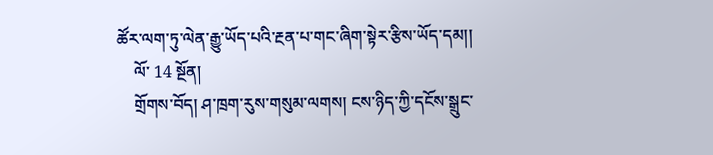ཚོར་ལག་ཏུ་ལེན་རྒྱུ་ཡོད་པའི་རྔན་པ་གང་ཞིག་སྟེར་རྩིས་ཡོད་དམ།།
    ལོ་ 14 སྔོན།
    གྲོགས་བོད། ཤ་ཁྲག་རུས་གསུམ་ལགས། ངས་ཉིད་ཀྱི་དངོས་སྒྲུང་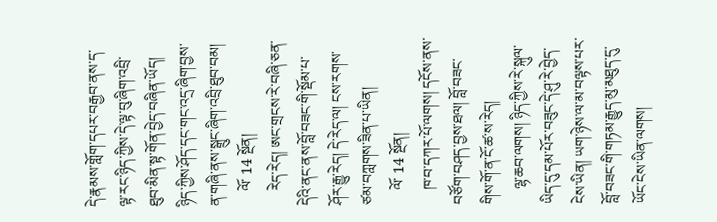དེ་རྣམས་གློག་དཔར་བརྒྱབ་ནས་ད་ལྟ་རང་ཉིད་ཀྱིས་དེ་ལྟ་བུ་ཞིག་འབྲི་ཐུབ་མིན་སྟ་གོན་བྱེད་བཞིན་ཡོད། ཉིད་ཀྱིས་ཤོད་དང་གང་འདྲ་ཞིག་བྱས་ན་གཞི་ནས་སྒྲུང་ཞིག་འབྲི་ཐུབ་བམ།
    ལོ་ 14 སྔོན།
    རེད་རེད། ཨང་གྲངས་རེ་བཞི་ཅན་དེའི་ནང་ནས་བློ་བཟང་གི་སྡོམ་པ་ཤོར་རྒྱུ་རེད། དེ་རེད་ལ། ངས་རགས་ཙམ་བཀླགས་ཟིན་པ་ཡིན།
    ལོ་ 14 སྔོན།
    ཁ་བ་དཀར་པོ་ལགས། དངོས་ནས་བཙོག་བཤད་བྱས་ཐལ། བློ་བཟང་གིས་གོ་ན་ངོ་ཚ་ས་རེད།
    ལྷ་ཆབ་ལགས། ཉིད་ཀྱིས་རེ་སྐུལ་ཡིད་དུ་དམ་པོར་བཟུང་དེ་ཤུ་རེ་བྱེད་ངེས་ཡིན། ཡག་ཉེས་ལ་མ་བལྟས་པར་བློ་བཟང་གི་གཏམ་རྒྱུད་མུ་མཐུད་དུ་ཡོང་ངེས་ཡིན་ལགས།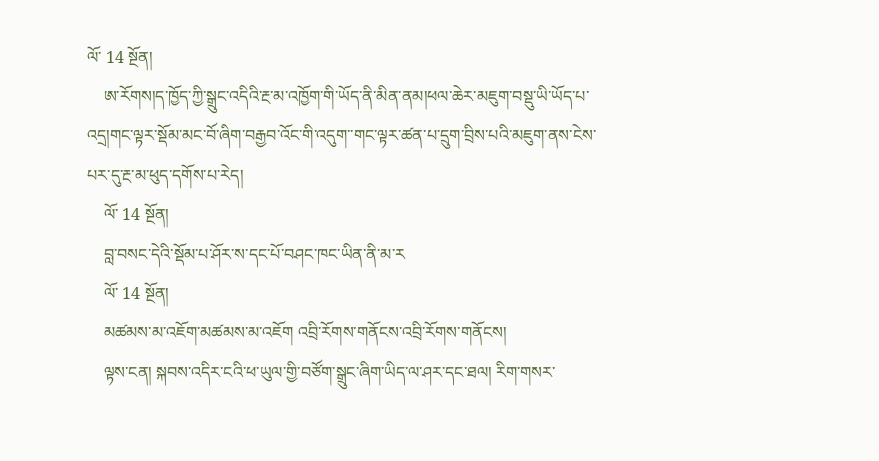ལོ་ 14 སྔོན།
    ཨ་རོགས།ད་ཁྱོད་ཀྱི་སྒྲུང་འདིའི་རྔ་མ་འཁྱོག་གི་ཡོད་ནི་མིན་ནམ།ཕལ་ཆེར་མཇུག་བསྡུ་ཡི་ཡོད་པ་འདྲ།གང་ལྟར་སྡོམ་མང་བོ་ཞིག་བརྒྱབ་འོང་གི་འདུག་་གང་ལྟར་ཚན་པ་དྲུག་བྲིས་པའི་མཇུག་ནས་ངེས་པར་དུ་རྔ་མ་ཕུད་དགོས་པ་རེད།
    ལོ་ 14 སྔོན།
    བླ་བསང་དེའི་སྡོམ་པ་ཤོར་ས་དང་པོ་བཤང་ཁང་ཡིན་ནི་མ་ར
    ལོ་ 14 སྔོན།
    མཚམས་མ་འཇོག་མཚམས་མ་འཇོག འབྲི་རོགས་གནོངས་འབྲི་རོགས་གནོངས།
    ལྟས་ངན། སྐབས་འདིར་ངའི་ཕ་ཡུལ་གྱི་བཙོག་སྒྲུང་ཞིག་ཡིད་ལ་ཤར་དང་ཐལ། རིག་གསར་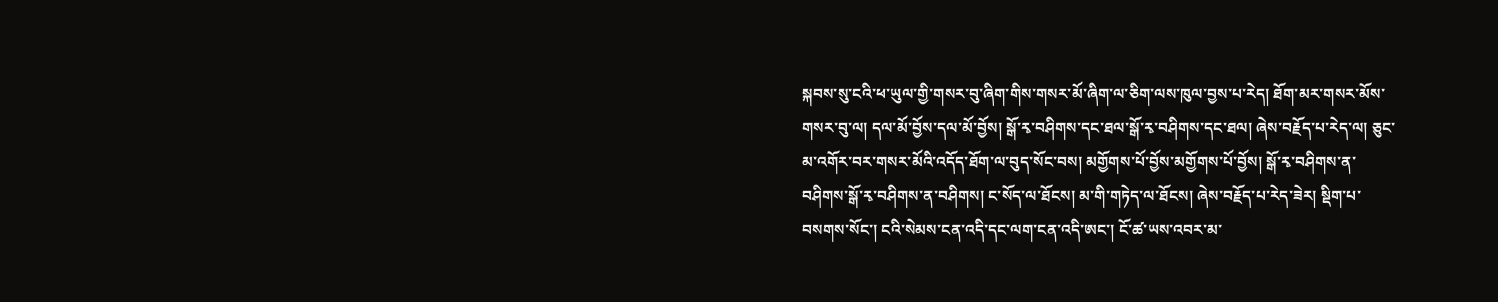སྐབས་སུ་ངའི་ཕ་ཡུལ་གྱི་གསར་བུ་ཞིག་གིས་གསར་མོ་ཞིག་ལ་ཅིག་ལས་ཁུལ་བྱས་པ་རེད། ཐོག་མར་གསར་མོས་གསར་བུ་ལ། དལ་མོ་བྱོས་དལ་མོ་བྱོས། སྒོ་རྭ་བཤིགས་དང་ཐལ་སྒོ་རྭ་བཤིགས་དང་ཐལ། ཞེས་བརྗོད་པ་རེད་ལ། ཅུང་མ་འགོར་བར་གསར་མོའི་འདོད་ཐོག་ལ་བུད་སོང་བས། མགྱོགས་པོ་བྱོས་མགྱོགས་པོ་བྱོས། སྒོ་རྭ་བཤིགས་ན་བཤིགས་སྒོ་རྭ་བཤིགས་ན་བཤིགས། ང་སོད་ལ་ཐོངས། མ་གི་གཏེད་ལ་ཐོངས། ཞེས་བརྗོད་པ་རེད་ཟེར། སྡིག་པ་བསགས་སོང་། ངའི་སེམས་ངན་འདི་དང་ལག་ངན་འདི་ཨང་། ངོ་ཚ་ཡས་འབར་མ་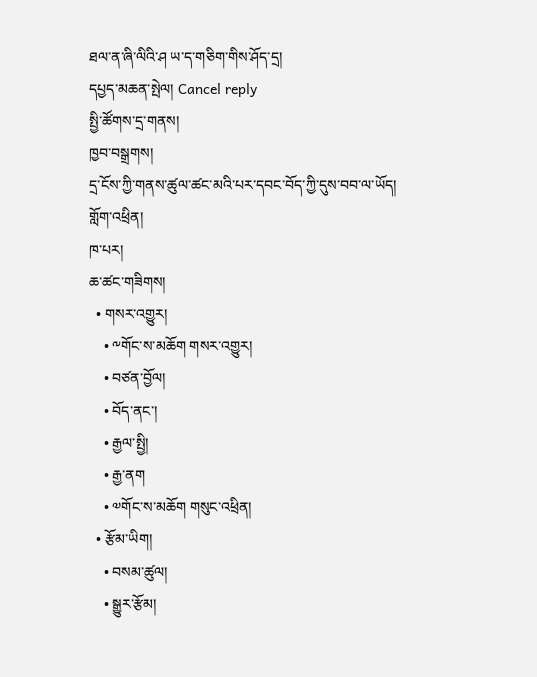ཐལ་ན་ཞི་ལིའི་ཤ ཡ་ད་གཅིག་གིས་ཤོད་དྲ།
དཔྱད་མཆན་སྤེལ། Cancel reply
སྤྱི་ཚོགས་དྲ་གནས།
ཁྱབ་བསྒྲགས།
དྲ་ངོས་ཀྱི་གནས་ཚུལ་ཚང་མའི་པར་དབང་བོད་ཀྱི་དུས་བབ་ལ་ཡོད།
གློག་འཕྲིན།
ཁ་པར།
ཆ་ཚང་གཟིགས།
  • གསར་འགྱུར།
    • ༸གོང་ས་མཆོག གསར་འགྱུར།
    • བཙན་བྱོལ།
    • བོད་ནང་།
    • རྒྱལ་སྤྱི།
    • རྒྱ་ནག
    • ༧གོང་ས་མཆོག གསུང་འཕྲིན།
  • རྩོམ་ཡིག།
    • བསམ་ཚུལ།
    • སྒྱུར་རྩོམ།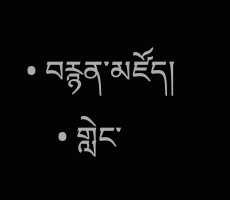• བརྙན་མཛོད།
    • གླེང་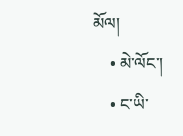མོལ།
    • མེ་ལོང་།
    • ང་ཡི་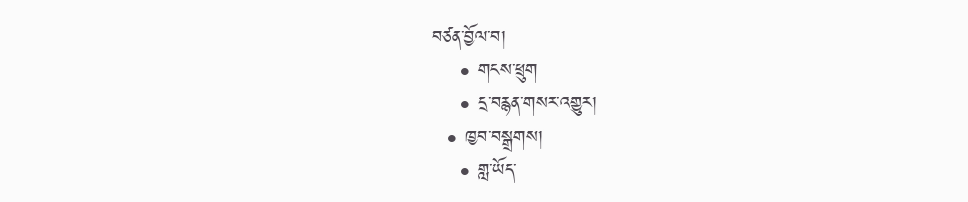བཙན་བྱོལ་བ།
    • གངས་ཕྲུག
    • དྲ་བརྙན་གསར་འགྱུར།
  • ཁྱབ་བསྒྲགས།
    • གླ་ཡོད་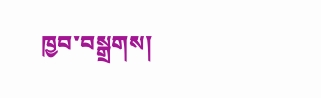ཁྱབ་བསྒྲགས།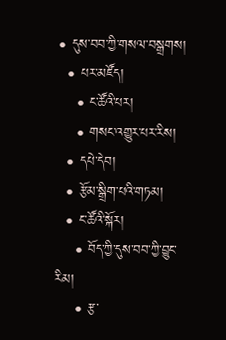• དུས་བབ་ཀྱི་གསལ་བསྒྲགས།
  • པར་མཛོད།
    • ང་ཚོའི་པར།
    • གསང་འགྱུར་པར་རིས།
  • དཔེ་དེབ།
  • རྩོམ་སྒྲིག་པའི་གཏམ།
  • ང་ཚོའི་སྐོར།
    • བོད་ཀྱི་དུས་བབ་ཀྱི་བྱུང་རིམ།
    • རྩ་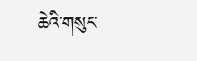ཆེའི་གསུང་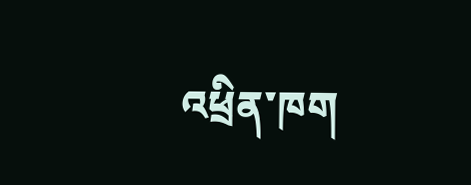འཕྲིན་ཁག